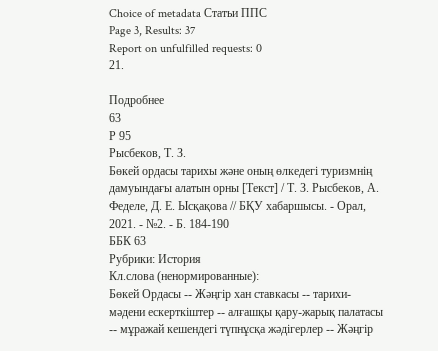Choice of metadata Статьи ППС
Page 3, Results: 37
Report on unfulfilled requests: 0
21.

Подробнее
63
Р 95
Рысбеков, Т. З.
Бөкей ордасы тарихы және оның өлкедегі туризмнің дамуындағы алатын орны [Текст] / Т. З. Рысбеков, А. Феделе, Д. Е. Ысқақова // БҚУ хабаршысы. - Орал, 2021. - №2. - Б. 184-190
ББК 63
Рубрики: История
Кл.слова (ненормированные):
Бөкей Ордасы -- Жәңгір хан ставкасы -- тарихи-мәдени ескерткіштер -- алғашқы қару-жарық палатасы -- мұражай кешендегі түпнұсқа жәдігерлер -- Жәңгір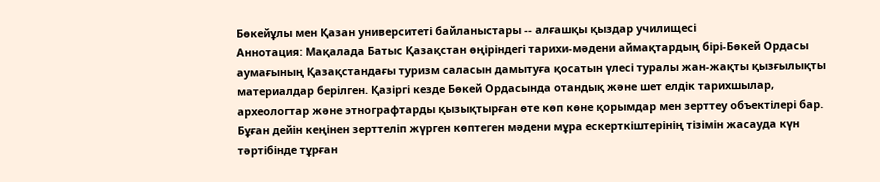Бөкейұлы мен Қазан университеті байланыстары -- алғашқы қыздар училищесі
Аннотация: Мақалада Батыс Қазақстан өңіріндегі тарихи-мәдени аймақтардың бірі-Бөкей Ордасы аумағының Қазақстандағы туризм саласын дамытуға қосатын үлесі туралы жан-жақты қызғылықты материалдар берілген. Қазіргі кезде Бөкей Ордасында отандық және шет елдік тарихшылар, археологтар және этнографтарды қызықтырған өте көп көне қорымдар мен зерттеу объектілері бар. Бұған дейін кеңінен зерттеліп жүрген көптеген мәдени мұра ескерткіштерінің тізімін жасауда күн тәртібінде тұрған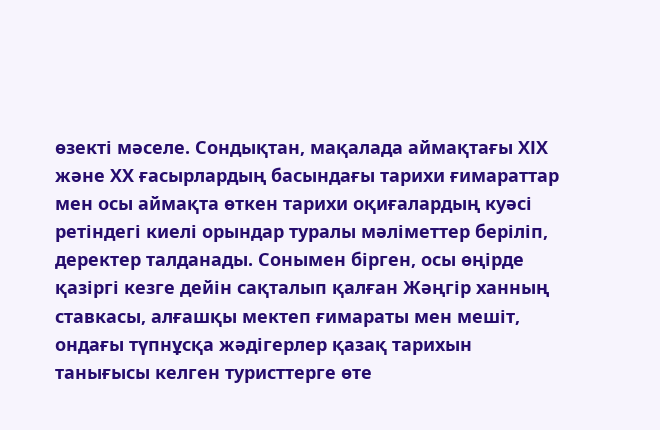өзекті мәселе. Сондықтан, мақалада аймақтағы ХІХ және ХХ ғасырлардың басындағы тарихи ғимараттар мен осы аймақта өткен тарихи оқиғалардың куәсі ретіндегі киелі орындар туралы мәліметтер беріліп, деректер талданады. Сонымен бірген, осы өңірде қазіргі кезге дейін сақталып қалған Жәңгір ханның ставкасы, алғашқы мектеп ғимараты мен мешіт, ондағы түпнұсқа жәдігерлер қазақ тарихын танығысы келген туристтерге өте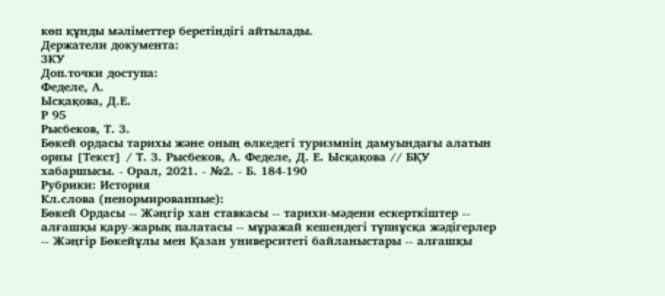көп құнды мәліметтер беретіндігі айтылады.
Держатели документа:
ЗКУ
Доп.точки доступа:
Феделе, А.
Ысқақова, Д.Е.
Р 95
Рысбеков, Т. З.
Бөкей ордасы тарихы және оның өлкедегі туризмнің дамуындағы алатын орны [Текст] / Т. З. Рысбеков, А. Феделе, Д. Е. Ысқақова // БҚУ хабаршысы. - Орал, 2021. - №2. - Б. 184-190
Рубрики: История
Кл.слова (ненормированные):
Бөкей Ордасы -- Жәңгір хан ставкасы -- тарихи-мәдени ескерткіштер -- алғашқы қару-жарық палатасы -- мұражай кешендегі түпнұсқа жәдігерлер -- Жәңгір Бөкейұлы мен Қазан университеті байланыстары -- алғашқы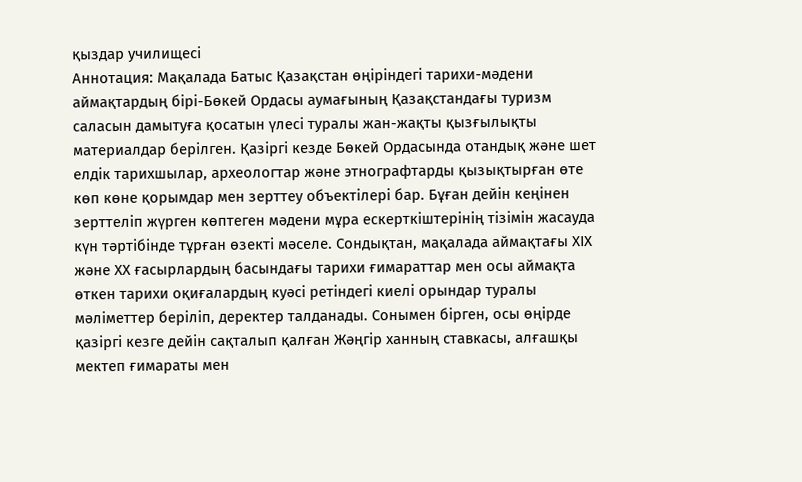қыздар училищесі
Аннотация: Мақалада Батыс Қазақстан өңіріндегі тарихи-мәдени аймақтардың бірі-Бөкей Ордасы аумағының Қазақстандағы туризм саласын дамытуға қосатын үлесі туралы жан-жақты қызғылықты материалдар берілген. Қазіргі кезде Бөкей Ордасында отандық және шет елдік тарихшылар, археологтар және этнографтарды қызықтырған өте көп көне қорымдар мен зерттеу объектілері бар. Бұған дейін кеңінен зерттеліп жүрген көптеген мәдени мұра ескерткіштерінің тізімін жасауда күн тәртібінде тұрған өзекті мәселе. Сондықтан, мақалада аймақтағы ХІХ және ХХ ғасырлардың басындағы тарихи ғимараттар мен осы аймақта өткен тарихи оқиғалардың куәсі ретіндегі киелі орындар туралы мәліметтер беріліп, деректер талданады. Сонымен бірген, осы өңірде қазіргі кезге дейін сақталып қалған Жәңгір ханның ставкасы, алғашқы мектеп ғимараты мен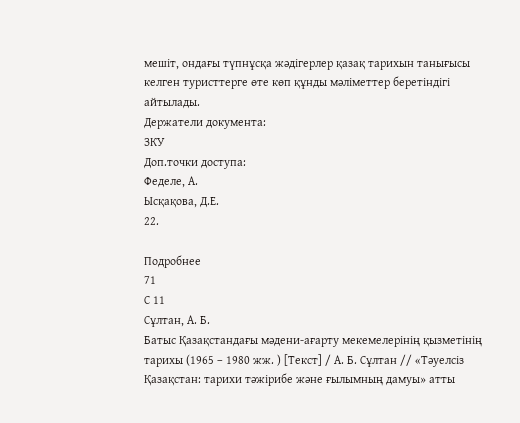мешіт, ондағы түпнұсқа жәдігерлер қазақ тарихын танығысы келген туристтерге өте көп құнды мәліметтер беретіндігі айтылады.
Держатели документа:
ЗКУ
Доп.точки доступа:
Феделе, А.
Ысқақова, Д.Е.
22.

Подробнее
71
С 11
Сұлтан, А. Б.
Батыс Қазақстандағы мәдени-ағарту мекемелерінің қызметінің тарихы (1965 – 1980 жж. ) [Текст] / А. Б. Сұлтан // «Тәуелсіз Қазақстан: тарихи тәжірибе және ғылымның дамуы» атты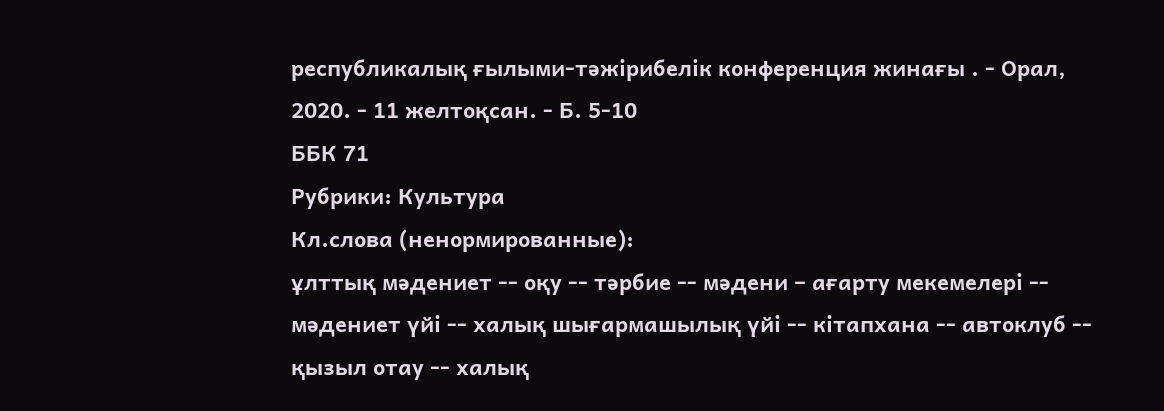республикалық ғылыми-тәжірибелік конференция жинағы . - Орал, 2020. - 11 желтоқсан. - Б. 5-10
ББК 71
Рубрики: Культура
Кл.слова (ненормированные):
ұлттық мәдениет -- оқу -- тәрбие -- мәдени – ағарту мекемелері -- мәдениет үйі -- халық шығармашылық үйі -- кітапхана -- автоклуб -- қызыл отау -- халық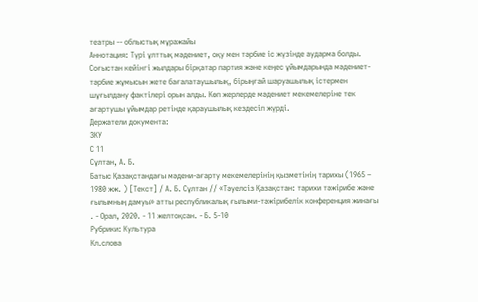театры -- облыстық мұражайы
Аннотация: Түрі ұлттық мәдениет, оқу мен тәрбие іс жүзінде аударма болды. Соғыстан кейінгі жылдары бірқатар партия және кеңес ұйымдарында мәдениет-тәрбие жұмысын жете бағалатаушылық, бірыңғай шаруашылық істермен шұғылдану фактілері орын алды. Көп жерлерде мәдениет мекемелеріне тек ағартушы ұйымдар ретінде қараушылық кездесіп жүрді.
Держатели документа:
ЗКУ
С 11
Сұлтан, А. Б.
Батыс Қазақстандағы мәдени-ағарту мекемелерінің қызметінің тарихы (1965 – 1980 жж. ) [Текст] / А. Б. Сұлтан // «Тәуелсіз Қазақстан: тарихи тәжірибе және ғылымның дамуы» атты республикалық ғылыми-тәжірибелік конференция жинағы . - Орал, 2020. - 11 желтоқсан. - Б. 5-10
Рубрики: Культура
Кл.слова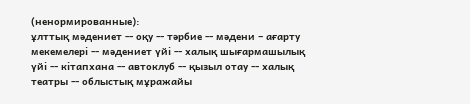(ненормированные):
ұлттық мәдениет -- оқу -- тәрбие -- мәдени – ағарту мекемелері -- мәдениет үйі -- халық шығармашылық үйі -- кітапхана -- автоклуб -- қызыл отау -- халық театры -- облыстық мұражайы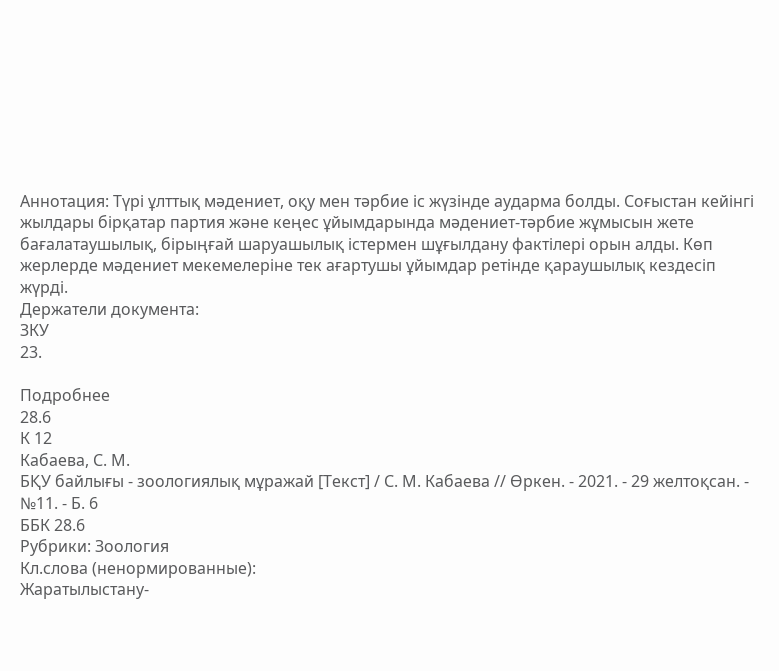Аннотация: Түрі ұлттық мәдениет, оқу мен тәрбие іс жүзінде аударма болды. Соғыстан кейінгі жылдары бірқатар партия және кеңес ұйымдарында мәдениет-тәрбие жұмысын жете бағалатаушылық, бірыңғай шаруашылық істермен шұғылдану фактілері орын алды. Көп жерлерде мәдениет мекемелеріне тек ағартушы ұйымдар ретінде қараушылық кездесіп жүрді.
Держатели документа:
ЗКУ
23.

Подробнее
28.6
К 12
Кабаева, С. М.
БҚУ байлығы - зоологиялық мұражай [Текст] / С. М. Кабаева // Өркен. - 2021. - 29 желтоқсан. - №11. - Б. 6
ББК 28.6
Рубрики: Зоология
Кл.слова (ненормированные):
Жаратылыстану-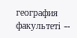география факультеті --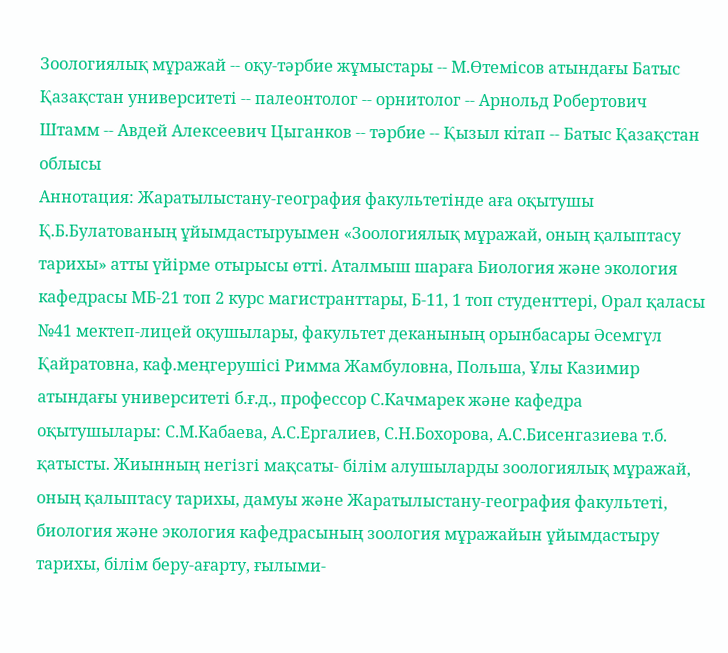Зоологиялық мұражай -- оқу-тəрбие жұмыстары -- М.Өтемісов атындағы Батыс Қазақстан университеті -- пaлeoнтoлoг -- орнитолог -- Арнольд Poбepтoвич Штамм -- Авдей Алексеевич Цыганков -- тəрбие -- Қызыл кiтап -- Батыс Қазақстан облысы
Аннотация: Жаратылыстану-география факультетінде аға оқытушы Қ.Б.Булатованың ұйымдастыруымен «Зоологиялық мұражай, оның қалыптасу тарихы» атты үйірме отырысы өтті. Аталмыш шараға Биология жəне экология кафедрасы МБ-21 топ 2 курс магистранттары, Б-11, 1 топ студенттері, Орал қаласы №41 мектеп-лицей оқушылары, факультет деканының орынбасары Əсемгүл Қайратовна, каф.меңгерушісі Римма Жамбуловна, Польша, Ұлы Казимир атындағы университеті б.ғ.д., профессор С.Качмарек жəне кафедра оқытушылары: С.М.Кабаева, А.С.Ергалиев, С.Н.Бохорова, А.С.Бисенгазиева т.б. қатысты. Жиынның негізгі мақсаты- білім алушыларды зоологиялық мұражай, оның қалыптасу тарихы, дамуы жəне Жаратылыстану-география факультеті, биология жəне экология кафедрасының зоология мұражайын ұйымдастыру тарихы, білім беру-ағарту, ғылыми-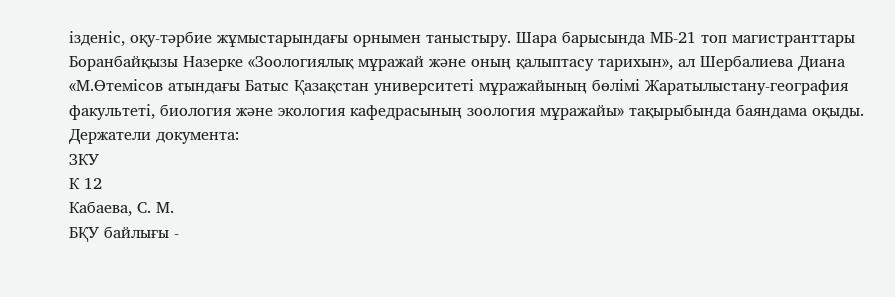ізденіс, оқу-тəрбие жұмыстарындағы орнымен таныстыру. Шара барысында МБ-21 топ магистранттары Боранбайқызы Назерке «Зоологиялық мұражай жəне оның қалыптасу тарихын», ал Шербалиева Диана «М.Өтемісов атындағы Батыс Қазақстан университеті мұражайының бөлімі Жаратылыстану-география факультеті, биология жəне экология кафедрасының зоология мұражайы» тақырыбында баяндама оқыды.
Держатели документа:
ЗКУ
К 12
Кабаева, С. М.
БҚУ байлығы -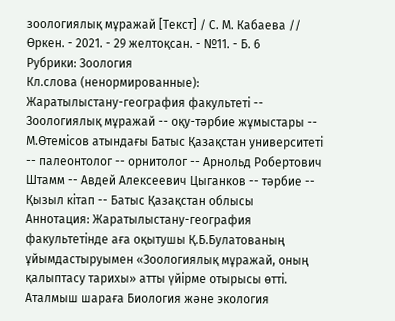зоологиялық мұражай [Текст] / С. М. Кабаева // Өркен. - 2021. - 29 желтоқсан. - №11. - Б. 6
Рубрики: Зоология
Кл.слова (ненормированные):
Жаратылыстану-география факультеті -- Зоологиялық мұражай -- оқу-тəрбие жұмыстары -- М.Өтемісов атындағы Батыс Қазақстан университеті -- пaлeoнтoлoг -- орнитолог -- Арнольд Poбepтoвич Штамм -- Авдей Алексеевич Цыганков -- тəрбие -- Қызыл кiтап -- Батыс Қазақстан облысы
Аннотация: Жаратылыстану-география факультетінде аға оқытушы Қ.Б.Булатованың ұйымдастыруымен «Зоологиялық мұражай, оның қалыптасу тарихы» атты үйірме отырысы өтті. Аталмыш шараға Биология жəне экология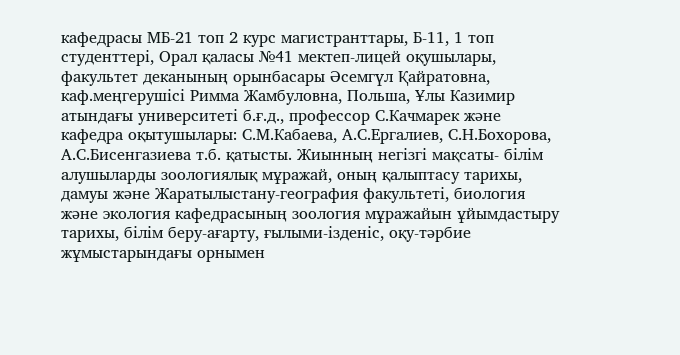кафедрасы МБ-21 топ 2 курс магистранттары, Б-11, 1 топ студенттері, Орал қаласы №41 мектеп-лицей оқушылары, факультет деканының орынбасары Əсемгүл Қайратовна, каф.меңгерушісі Римма Жамбуловна, Польша, Ұлы Казимир атындағы университеті б.ғ.д., профессор С.Качмарек жəне кафедра оқытушылары: С.М.Кабаева, А.С.Ергалиев, С.Н.Бохорова, А.С.Бисенгазиева т.б. қатысты. Жиынның негізгі мақсаты- білім алушыларды зоологиялық мұражай, оның қалыптасу тарихы, дамуы жəне Жаратылыстану-география факультеті, биология жəне экология кафедрасының зоология мұражайын ұйымдастыру тарихы, білім беру-ағарту, ғылыми-ізденіс, оқу-тəрбие жұмыстарындағы орнымен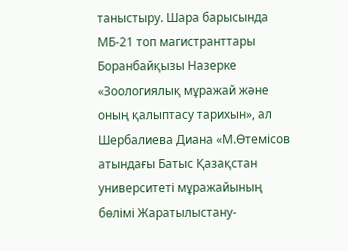таныстыру. Шара барысында МБ-21 топ магистранттары Боранбайқызы Назерке «Зоологиялық мұражай жəне оның қалыптасу тарихын», ал Шербалиева Диана «М.Өтемісов атындағы Батыс Қазақстан университеті мұражайының бөлімі Жаратылыстану-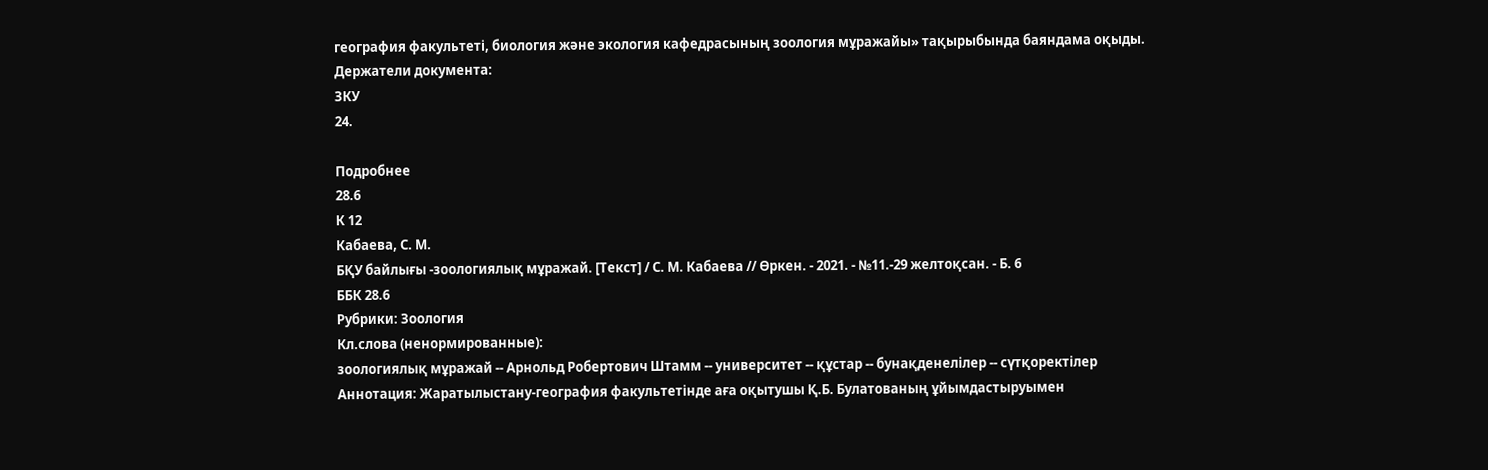география факультеті, биология жəне экология кафедрасының зоология мұражайы» тақырыбында баяндама оқыды.
Держатели документа:
ЗКУ
24.

Подробнее
28.6
К 12
Кабаева, С. М.
БҚУ байлығы -зоологиялық мұражай. [Текст] / С. М. Кабаева // Өркен. - 2021. - №11.-29 желтоқсан. - Б. 6
ББК 28.6
Рубрики: Зоология
Кл.слова (ненормированные):
зоологиялық мұражай -- Арнольд Робертович Штамм -- университет -- құстар -- бунақденелілер -- сүтқоректілер
Аннотация: Жаратылыстану-география факультетінде аға оқытушы Қ.Б. Булатованың ұйымдастыруымен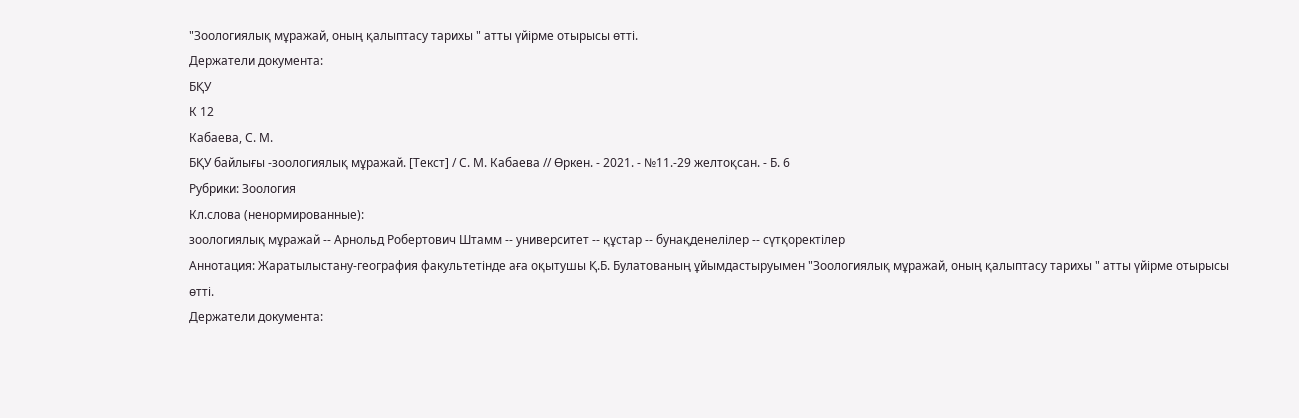"Зоологиялық мұражай, оның қалыптасу тарихы " атты үйірме отырысы өтті.
Держатели документа:
БҚУ
К 12
Кабаева, С. М.
БҚУ байлығы -зоологиялық мұражай. [Текст] / С. М. Кабаева // Өркен. - 2021. - №11.-29 желтоқсан. - Б. 6
Рубрики: Зоология
Кл.слова (ненормированные):
зоологиялық мұражай -- Арнольд Робертович Штамм -- университет -- құстар -- бунақденелілер -- сүтқоректілер
Аннотация: Жаратылыстану-география факультетінде аға оқытушы Қ.Б. Булатованың ұйымдастыруымен "Зоологиялық мұражай, оның қалыптасу тарихы " атты үйірме отырысы өтті.
Держатели документа: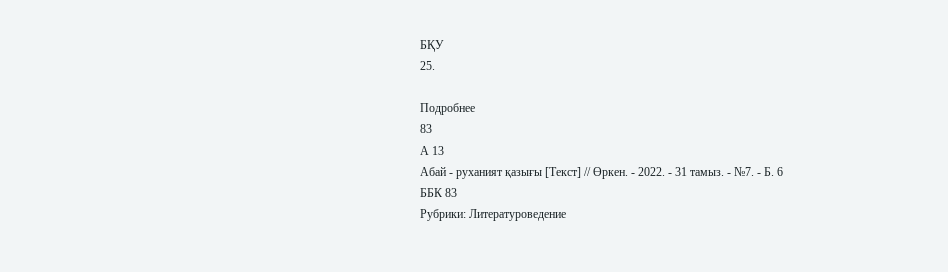БҚУ
25.

Подробнее
83
А 13
Абай - руханият қазығы [Текст] // Өркен. - 2022. - 31 тамыз. - №7. - Б. 6
ББК 83
Рубрики: Литературоведение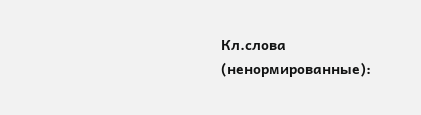Кл.слова (ненормированные):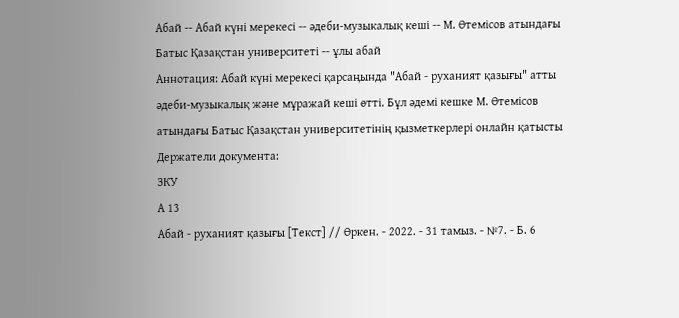Абай -- Абай күні мерекесі -- әдеби-музыкалық кеші -- М. Өтемісов атындағы Батыс Қазақстан университеті -- ұлы абай
Аннотация: Абай күні мерекесі қарсаңында "Абай - руханият қазығы" атты әдеби-музыкалық және мұражай кеші өтті. Бұл әдемі кешке М. Өтемісов атындағы Батыс Қазақстан университетінің қызметкерлері онлайн қатысты
Держатели документа:
ЗКУ
А 13
Абай - руханият қазығы [Текст] // Өркен. - 2022. - 31 тамыз. - №7. - Б. 6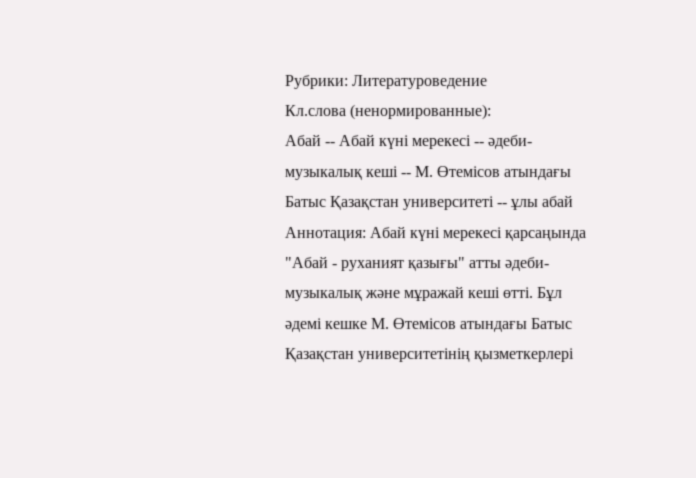Рубрики: Литературоведение
Кл.слова (ненормированные):
Абай -- Абай күні мерекесі -- әдеби-музыкалық кеші -- М. Өтемісов атындағы Батыс Қазақстан университеті -- ұлы абай
Аннотация: Абай күні мерекесі қарсаңында "Абай - руханият қазығы" атты әдеби-музыкалық және мұражай кеші өтті. Бұл әдемі кешке М. Өтемісов атындағы Батыс Қазақстан университетінің қызметкерлері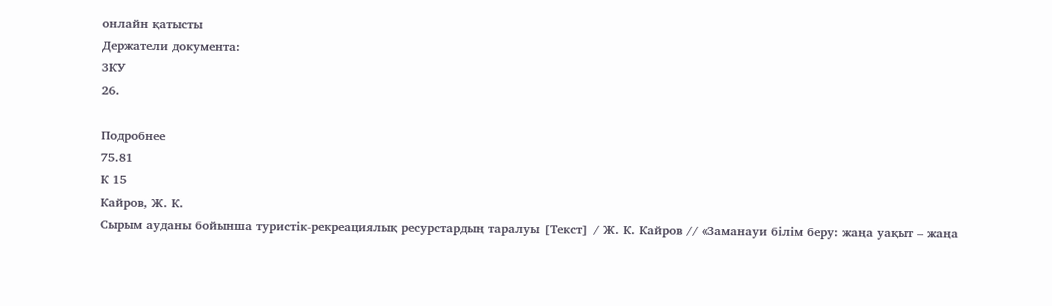онлайн қатысты
Держатели документа:
ЗКУ
26.

Подробнее
75.81
К 15
Кайров, Ж. К.
Сырым ауданы бойынша туристік-рекреациялық ресурстардың таралуы [Текст] / Ж. К. Кайров // «Заманауи білім беру: жаңа уақыт – жаңа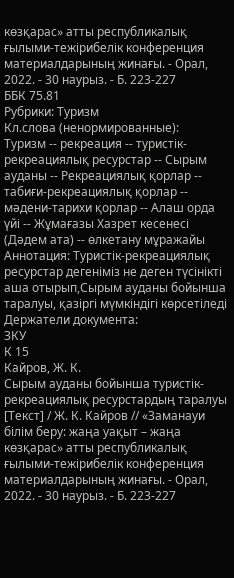көзқарас» атты республикалық ғылыми-тежірибелік конференция материалдарының жинағы. - Орал, 2022. - 30 наурыз. - Б. 223-227
ББК 75.81
Рубрики: Туризм
Кл.слова (ненормированные):
Туризм -- рекреация -- туристік-рекреациялық ресурстар -- Сырым ауданы -- Рекреациялық қорлар -- табиғи-рекреациялық қорлар -- мәдени-тарихи қорлар -- Алаш орда үйі -- Жұмағазы Хазрет кесенесі (Дәдем ата) -- өлкетану мұражайы
Аннотация: Туристік-рекреациялық ресурстар дегеніміз не деген түсінікті аша отырып,Сырым ауданы бойынша таралуы, қазіргі мүмкіндігі көрсетіледі
Держатели документа:
ЗКУ
К 15
Кайров, Ж. К.
Сырым ауданы бойынша туристік-рекреациялық ресурстардың таралуы [Текст] / Ж. К. Кайров // «Заманауи білім беру: жаңа уақыт – жаңа көзқарас» атты республикалық ғылыми-тежірибелік конференция материалдарының жинағы. - Орал, 2022. - 30 наурыз. - Б. 223-227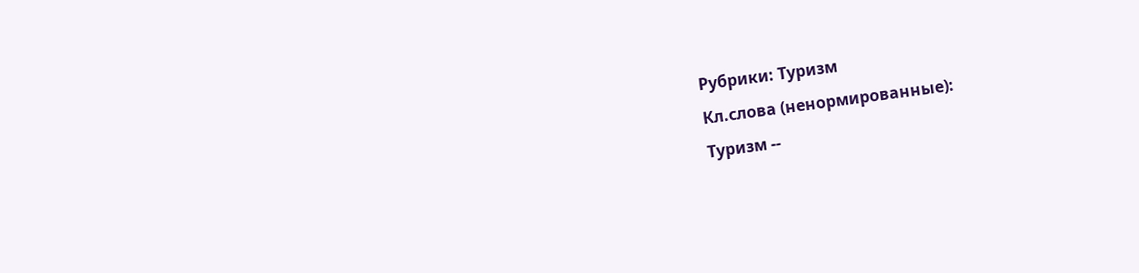Рубрики: Туризм
Кл.слова (ненормированные):
Туризм --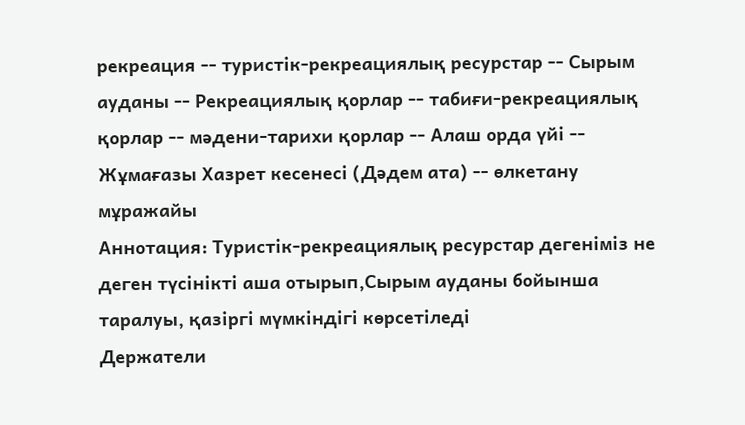рекреация -- туристік-рекреациялық ресурстар -- Сырым ауданы -- Рекреациялық қорлар -- табиғи-рекреациялық қорлар -- мәдени-тарихи қорлар -- Алаш орда үйі -- Жұмағазы Хазрет кесенесі (Дәдем ата) -- өлкетану мұражайы
Аннотация: Туристік-рекреациялық ресурстар дегеніміз не деген түсінікті аша отырып,Сырым ауданы бойынша таралуы, қазіргі мүмкіндігі көрсетіледі
Держатели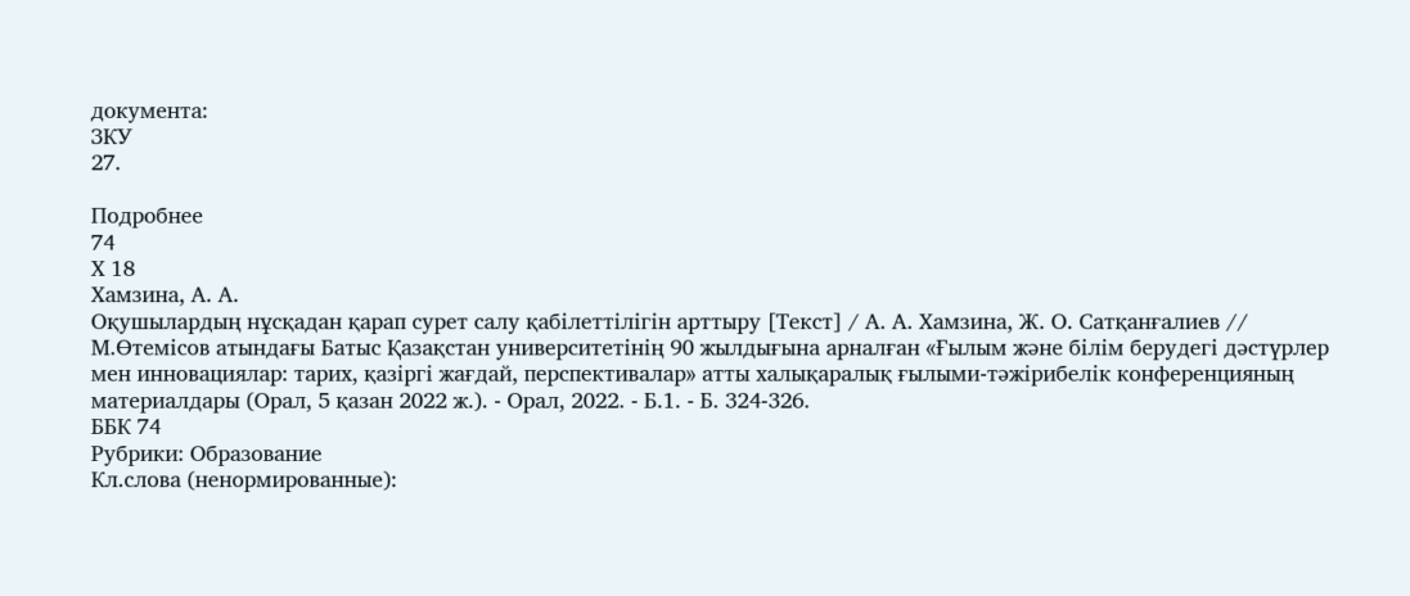документа:
ЗКУ
27.

Подробнее
74
Х 18
Хамзина, А. А.
Оқушылардың нұсқадан қарап сурет салу қабілеттілігін арттыру [Текст] / А. А. Хамзина, Ж. О. Сатқанғалиев // М.Өтемісов атындағы Батыс Қазақстан университетінің 90 жылдығына арналған «Ғылым және білім берудегі дәстүрлер мен инновациялар: тарих, қазіргі жағдай, перспективалар» атты халықаралық ғылыми-тәжірибелік конференцияның материалдары (Орал, 5 қазан 2022 ж.). - Орал, 2022. - Б.1. - Б. 324-326.
ББК 74
Рубрики: Образование
Кл.слова (ненормированные):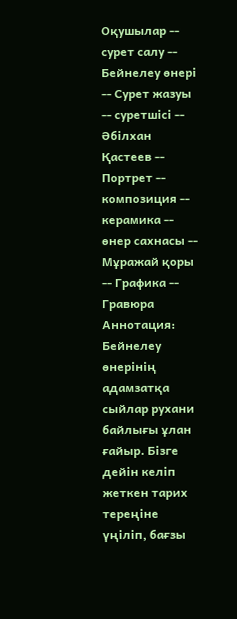Оқушылар -- сурет салу -- Бейнелеу өнері -- Сурет жазуы -- суретшісі -- Əбілхан Қастеев -- Портрет -- композиция -- керамика -- өнер сахнасы -- Мұражай қоры -- Графика -- Гравюра
Аннотация: Бейнелеу өнерінің адамзатқа сыйлар рухани байлығы ұлан ғайыр. Бізге дейін келіп жеткен тарих тереңіне үңіліп, бағзы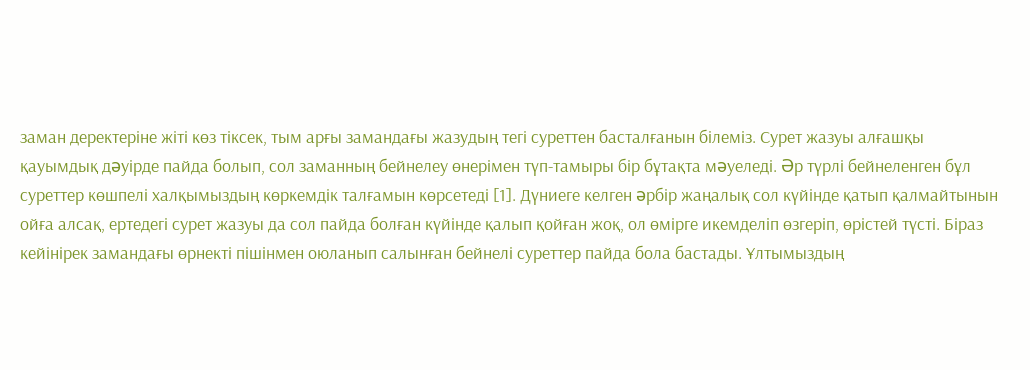заман деректеріне жіті көз тіксек, тым арғы замандағы жазудың тегі суреттен басталғанын білеміз. Сурет жазуы алғашқы қауымдық дəуірде пайда болып, сол заманның бейнелеу өнерімен түп-тамыры бір бұтақта мəуеледі. Əр түрлі бейнеленген бұл суреттер көшпелі халқымыздың көркемдік талғамын көрсетеді [1]. Дүниеге келген əрбір жаңалық сол күйінде қатып қалмайтынын ойға алсақ, ертедегі сурет жазуы да сол пайда болған күйінде қалып қойған жоқ, ол өмірге икемделіп өзгеріп, өрістей түсті. Біраз кейінірек замандағы өрнекті пішінмен оюланып салынған бейнелі суреттер пайда бола бастады. Ұлтымыздың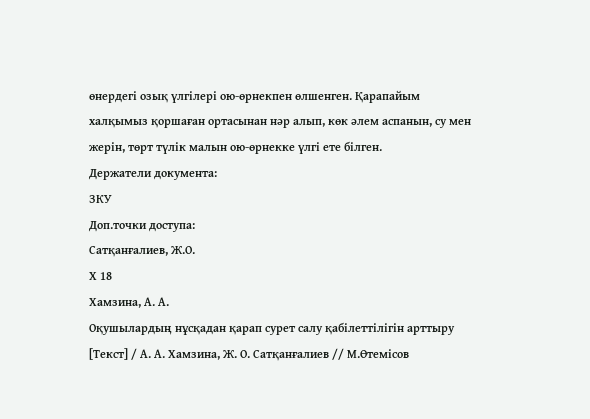өнердегі озық үлгілері ою-өрнекпен өлшенген. Қарапайым халқымыз қоршаған ортасынан нəр алып, көк əлем аспанын, су мен жерін, төрт түлік малын ою-өрнекке үлгі ете білген.
Держатели документа:
ЗКУ
Доп.точки доступа:
Сатқанғалиев, Ж.О.
Х 18
Хамзина, А. А.
Оқушылардың нұсқадан қарап сурет салу қабілеттілігін арттыру [Текст] / А. А. Хамзина, Ж. О. Сатқанғалиев // М.Өтемісов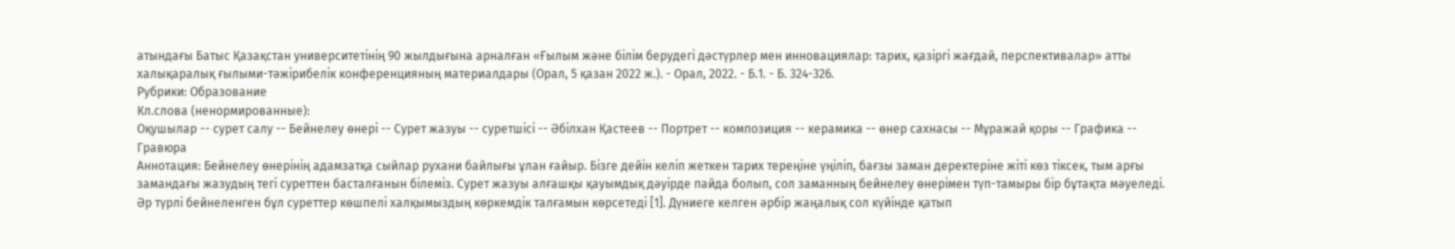атындағы Батыс Қазақстан университетінің 90 жылдығына арналған «Ғылым және білім берудегі дәстүрлер мен инновациялар: тарих, қазіргі жағдай, перспективалар» атты халықаралық ғылыми-тәжірибелік конференцияның материалдары (Орал, 5 қазан 2022 ж.). - Орал, 2022. - Б.1. - Б. 324-326.
Рубрики: Образование
Кл.слова (ненормированные):
Оқушылар -- сурет салу -- Бейнелеу өнері -- Сурет жазуы -- суретшісі -- Əбілхан Қастеев -- Портрет -- композиция -- керамика -- өнер сахнасы -- Мұражай қоры -- Графика -- Гравюра
Аннотация: Бейнелеу өнерінің адамзатқа сыйлар рухани байлығы ұлан ғайыр. Бізге дейін келіп жеткен тарих тереңіне үңіліп, бағзы заман деректеріне жіті көз тіксек, тым арғы замандағы жазудың тегі суреттен басталғанын білеміз. Сурет жазуы алғашқы қауымдық дəуірде пайда болып, сол заманның бейнелеу өнерімен түп-тамыры бір бұтақта мəуеледі. Əр түрлі бейнеленген бұл суреттер көшпелі халқымыздың көркемдік талғамын көрсетеді [1]. Дүниеге келген əрбір жаңалық сол күйінде қатып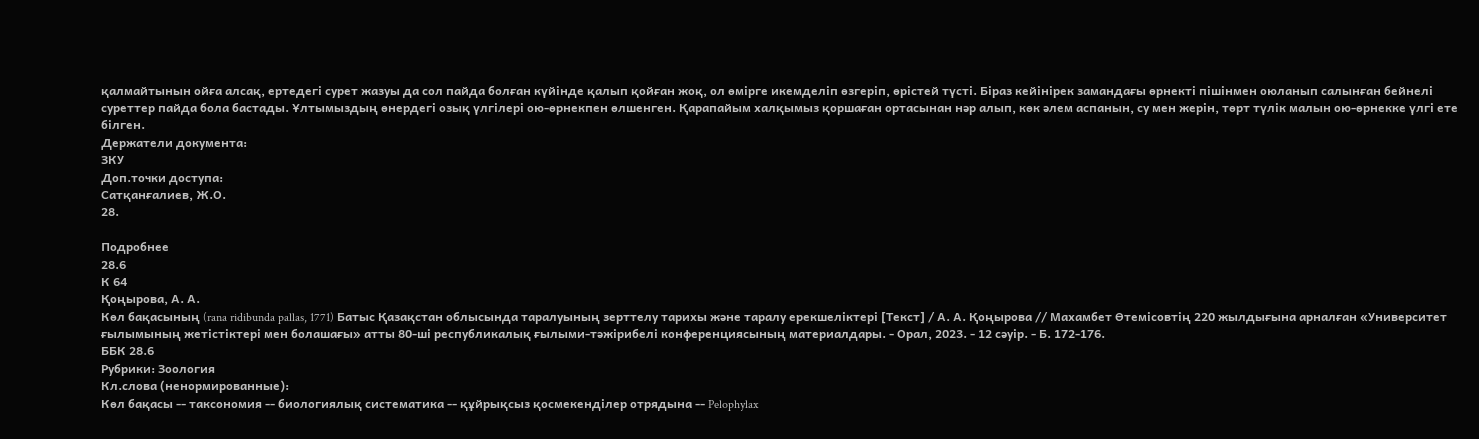қалмайтынын ойға алсақ, ертедегі сурет жазуы да сол пайда болған күйінде қалып қойған жоқ, ол өмірге икемделіп өзгеріп, өрістей түсті. Біраз кейінірек замандағы өрнекті пішінмен оюланып салынған бейнелі суреттер пайда бола бастады. Ұлтымыздың өнердегі озық үлгілері ою-өрнекпен өлшенген. Қарапайым халқымыз қоршаған ортасынан нəр алып, көк əлем аспанын, су мен жерін, төрт түлік малын ою-өрнекке үлгі ете білген.
Держатели документа:
ЗКУ
Доп.точки доступа:
Сатқанғалиев, Ж.О.
28.

Подробнее
28.6
К 64
Қоңырова, А. А.
Көл бақасының (rana ridibunda pallas, 1771) Батыс Қазақстан облысында таралуының зерттелу тарихы және таралу ерекшеліктері [Текст] / А. А. Қоңырова // Махамбет Өтемісовтің 220 жылдығына арналған «Университет ғылымының жетістіктері мен болашағы» атты 80-ші республикалық ғылыми-тәжірибелі конференциясының материалдары. - Орал, 2023. - 12 сәуір. - Б. 172-176.
ББК 28.6
Рубрики: Зоология
Кл.слова (ненормированные):
Көл бақасы -- таксономия -- биологиялық систематика -- құйрықсыз қосмекенділер отрядына -- Pelophylax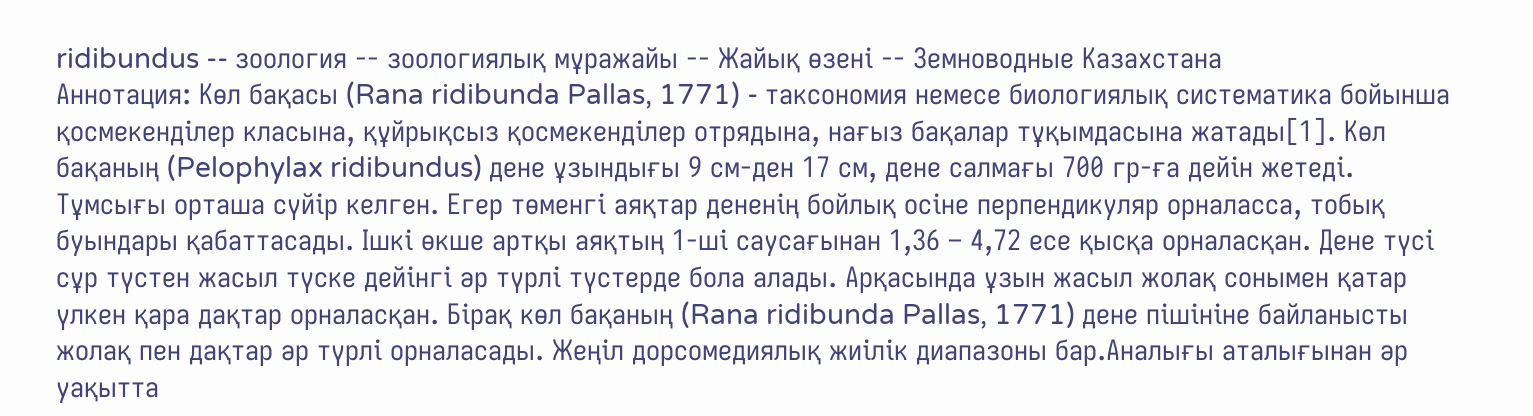ridibundus -- зоология -- зоологиялық мұражайы -- Жайық өзені -- Земноводные Казахстана
Аннотация: Көл бақасы (Rana ridibunda Pallas, 1771) - таксономия немесе биологиялық систематика бойынша қосмекенділер класына, құйрықсыз қосмекенділер отрядына, нағыз бақалар тұқымдасына жатады[1]. Көл бақаның (Pelophylax ridibundus) дене ұзындығы 9 см-ден 17 см, дене салмағы 700 гр-ға дейін жетеді. Тұмсығы орташа сүйір келген. Егер төменгі аяқтар дененің бойлық осіне перпендикуляр орналасса, тобық буындары қабаттасады. Ішкі өкше артқы аяқтың 1-ші саусағынан 1,36 – 4,72 есе қысқа орналасқан. Дене түсі сұр түстен жасыл түске дейінгі әр түрлі түстерде бола алады. Арқасында ұзын жасыл жолақ сонымен қатар үлкен қара дақтар орналасқан. Бірақ көл бақаның (Rana ridibunda Pallas, 1771) дене пішініне байланысты жолақ пен дақтар әр түрлі орналасады. Жеңіл дорсомедиялық жиілік диапазоны бар.Аналығы аталығынан әр уақытта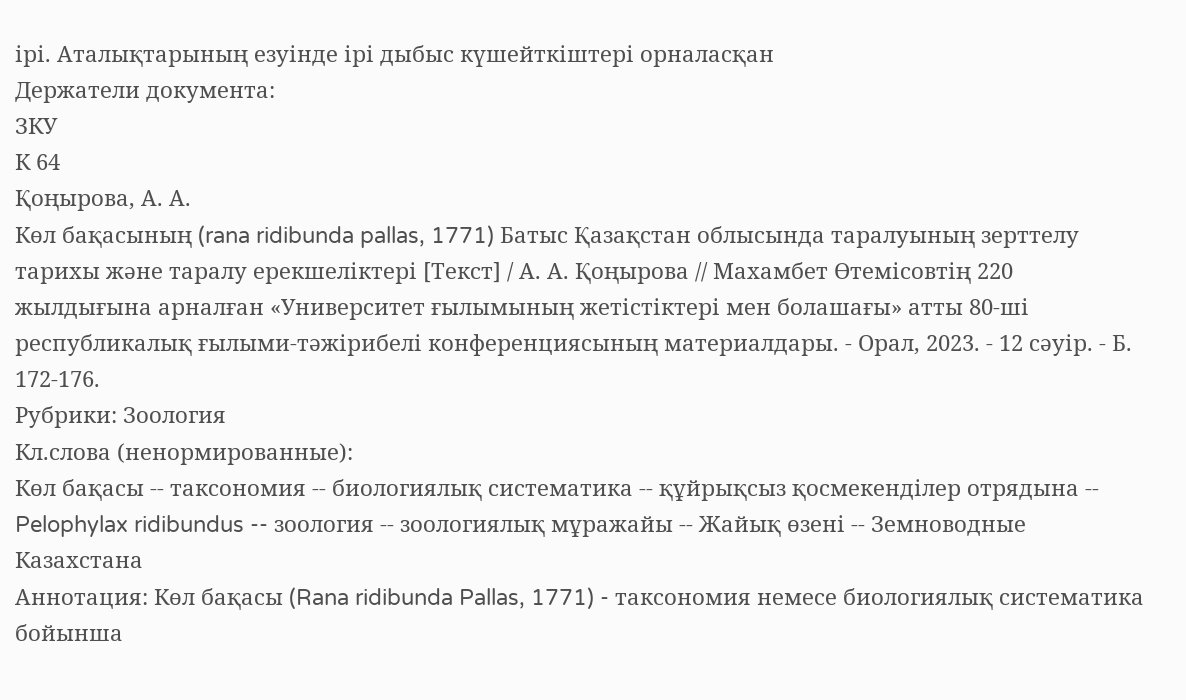ірі. Аталықтарының езуінде ірі дыбыс күшейткіштері орналасқан
Держатели документа:
ЗКУ
К 64
Қоңырова, А. А.
Көл бақасының (rana ridibunda pallas, 1771) Батыс Қазақстан облысында таралуының зерттелу тарихы және таралу ерекшеліктері [Текст] / А. А. Қоңырова // Махамбет Өтемісовтің 220 жылдығына арналған «Университет ғылымының жетістіктері мен болашағы» атты 80-ші республикалық ғылыми-тәжірибелі конференциясының материалдары. - Орал, 2023. - 12 сәуір. - Б. 172-176.
Рубрики: Зоология
Кл.слова (ненормированные):
Көл бақасы -- таксономия -- биологиялық систематика -- құйрықсыз қосмекенділер отрядына -- Pelophylax ridibundus -- зоология -- зоологиялық мұражайы -- Жайық өзені -- Земноводные Казахстана
Аннотация: Көл бақасы (Rana ridibunda Pallas, 1771) - таксономия немесе биологиялық систематика бойынша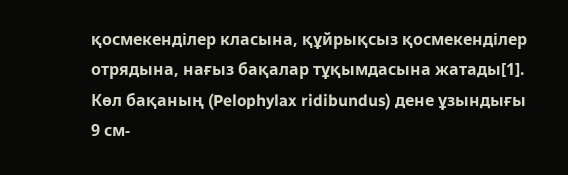қосмекенділер класына, құйрықсыз қосмекенділер отрядына, нағыз бақалар тұқымдасына жатады[1]. Көл бақаның (Pelophylax ridibundus) дене ұзындығы 9 см-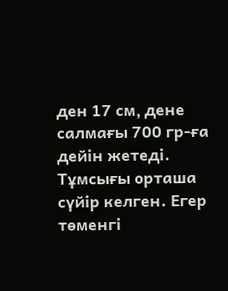ден 17 см, дене салмағы 700 гр-ға дейін жетеді. Тұмсығы орташа сүйір келген. Егер төменгі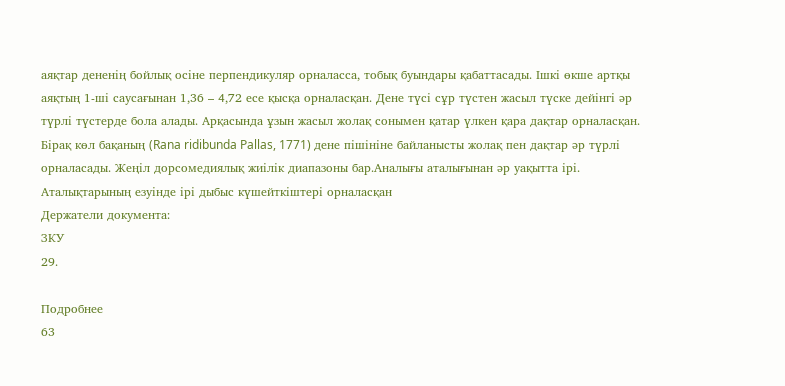аяқтар дененің бойлық осіне перпендикуляр орналасса, тобық буындары қабаттасады. Ішкі өкше артқы аяқтың 1-ші саусағынан 1,36 – 4,72 есе қысқа орналасқан. Дене түсі сұр түстен жасыл түске дейінгі әр түрлі түстерде бола алады. Арқасында ұзын жасыл жолақ сонымен қатар үлкен қара дақтар орналасқан. Бірақ көл бақаның (Rana ridibunda Pallas, 1771) дене пішініне байланысты жолақ пен дақтар әр түрлі орналасады. Жеңіл дорсомедиялық жиілік диапазоны бар.Аналығы аталығынан әр уақытта ірі. Аталықтарының езуінде ірі дыбыс күшейткіштері орналасқан
Держатели документа:
ЗКУ
29.

Подробнее
63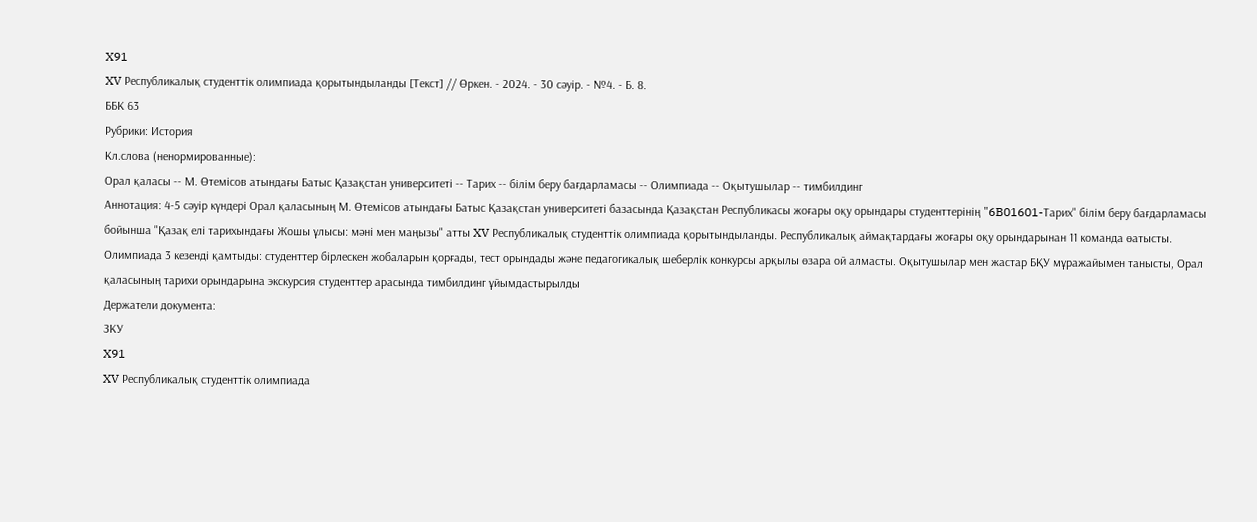X91
XV Республикалық студенттік олимпиада қорытындыланды [Текст] // Өркен. - 2024. - 30 сәуір. - №4. - Б. 8.
ББК 63
Рубрики: История
Кл.слова (ненормированные):
Орал қаласы -- М. Өтемісов атындағы Батыс Қазақстан университеті -- Тарих -- білім беру бағдарламасы -- Олимпиада -- Оқытушылар -- тимбилдинг
Аннотация: 4-5 сәуір күндері Орал қаласының М. Өтемісов атындағы Батыс Қазақстан университеті базасында Қазақстан Республикасы жоғары оқу орындары студенттерінің "6B01601-Тарих" білім беру бағдарламасы бойынша "Қазақ елі тарихындағы Жошы ұлысы: мәні мен маңызы" атты XV Республикалық студенттік олимпиада қорытындыланды. Республикалық аймақтардағы жоғары оқу орындарынан 11 команда өатысты. Олимпиада 3 кезенді қамтыды: студенттер бірлескен жобаларын қорғады, тест орындады және педагогикалық шеберлік конкурсы арқылы өзара ой алмасты. Оқытушылар мен жастар БҚУ мұражайымен танысты, Орал қаласының тарихи орындарына экскурсия студенттер арасында тимбилдинг ұйымдастырылды
Держатели документа:
ЗКУ
X91
XV Республикалық студенттік олимпиада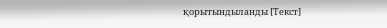қорытындыланды [Текст]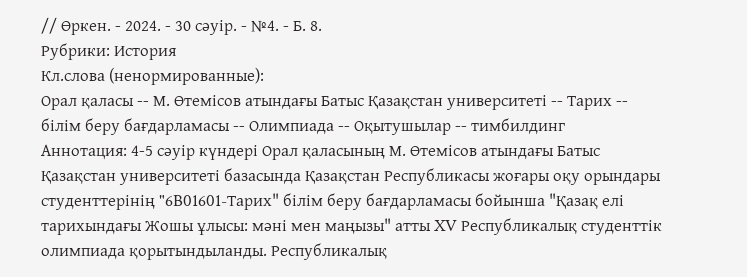// Өркен. - 2024. - 30 сәуір. - №4. - Б. 8.
Рубрики: История
Кл.слова (ненормированные):
Орал қаласы -- М. Өтемісов атындағы Батыс Қазақстан университеті -- Тарих -- білім беру бағдарламасы -- Олимпиада -- Оқытушылар -- тимбилдинг
Аннотация: 4-5 сәуір күндері Орал қаласының М. Өтемісов атындағы Батыс Қазақстан университеті базасында Қазақстан Республикасы жоғары оқу орындары студенттерінің "6B01601-Тарих" білім беру бағдарламасы бойынша "Қазақ елі тарихындағы Жошы ұлысы: мәні мен маңызы" атты XV Республикалық студенттік олимпиада қорытындыланды. Республикалық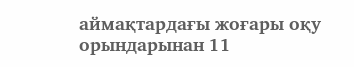аймақтардағы жоғары оқу орындарынан 11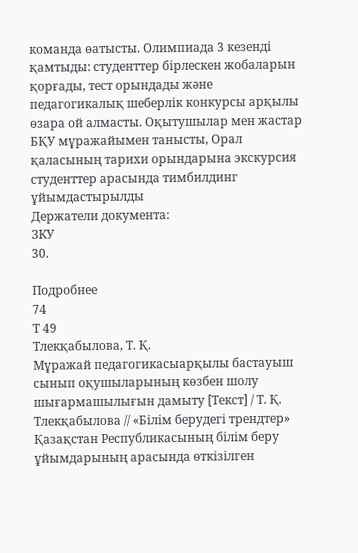команда өатысты. Олимпиада 3 кезенді қамтыды: студенттер бірлескен жобаларын қорғады, тест орындады және педагогикалық шеберлік конкурсы арқылы өзара ой алмасты. Оқытушылар мен жастар БҚУ мұражайымен танысты, Орал қаласының тарихи орындарына экскурсия студенттер арасында тимбилдинг ұйымдастырылды
Держатели документа:
ЗКУ
30.

Подробнее
74
Т 49
Тлекқабылова, Т. Қ.
Мұражай педагогикасыарқылы бастауыш сынып оқушыларының көзбен шолу шығармашылығын дамыту [Текст] / Т. Қ. Тлекқабылова // «Білім берудегі трендтер» Қазақстан Республикасының білім беру ұйымдарының арасында өткізілген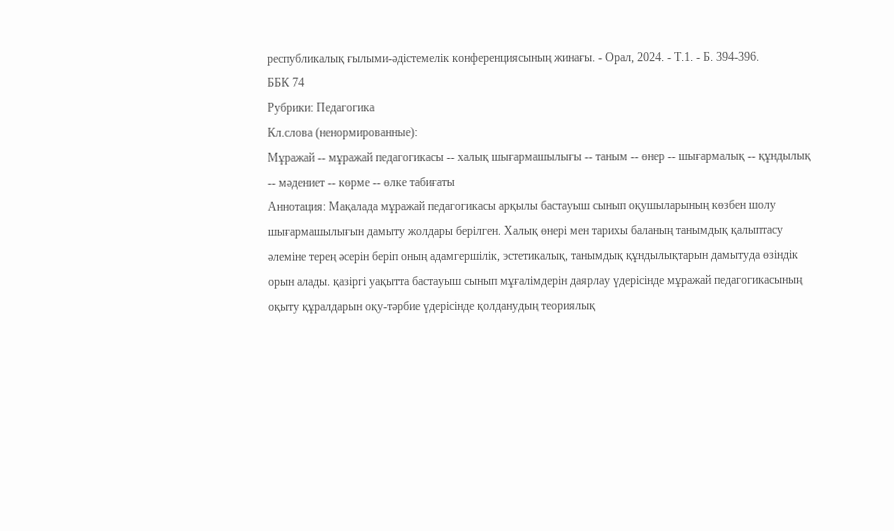республикалық ғылыми-әдістемелік конференциясының жинағы. - Орал, 2024. - Т.1. - Б. 394-396.
ББК 74
Рубрики: Педагогика
Кл.слова (ненормированные):
Мұражай -- мұражай педагогикасы -- халық шығармашылығы -- таным -- өнер -- шығармалық -- құндылық -- мәдениет -- көрме -- өлке табиғаты
Аннотация: Мақалада мұражай педагогикасы арқылы бастауыш сынып оқушыларының көзбен шолу шығармашылығын дамыту жолдары берілген. Халық өнері мен тарихы баланың танымдық қалыптасу әлеміне терең әсерін беріп оның адамгершілік, эстетикалық, танымдық құндылықтарын дамытуда өзіндік орын алады. қазіргі уақытта бастауыш сынып мұғалімдерін даярлау үдерісінде мұражай педагогикасының оқыту құралдарын оқу-тәрбие үдерісінде қолданудың теориялық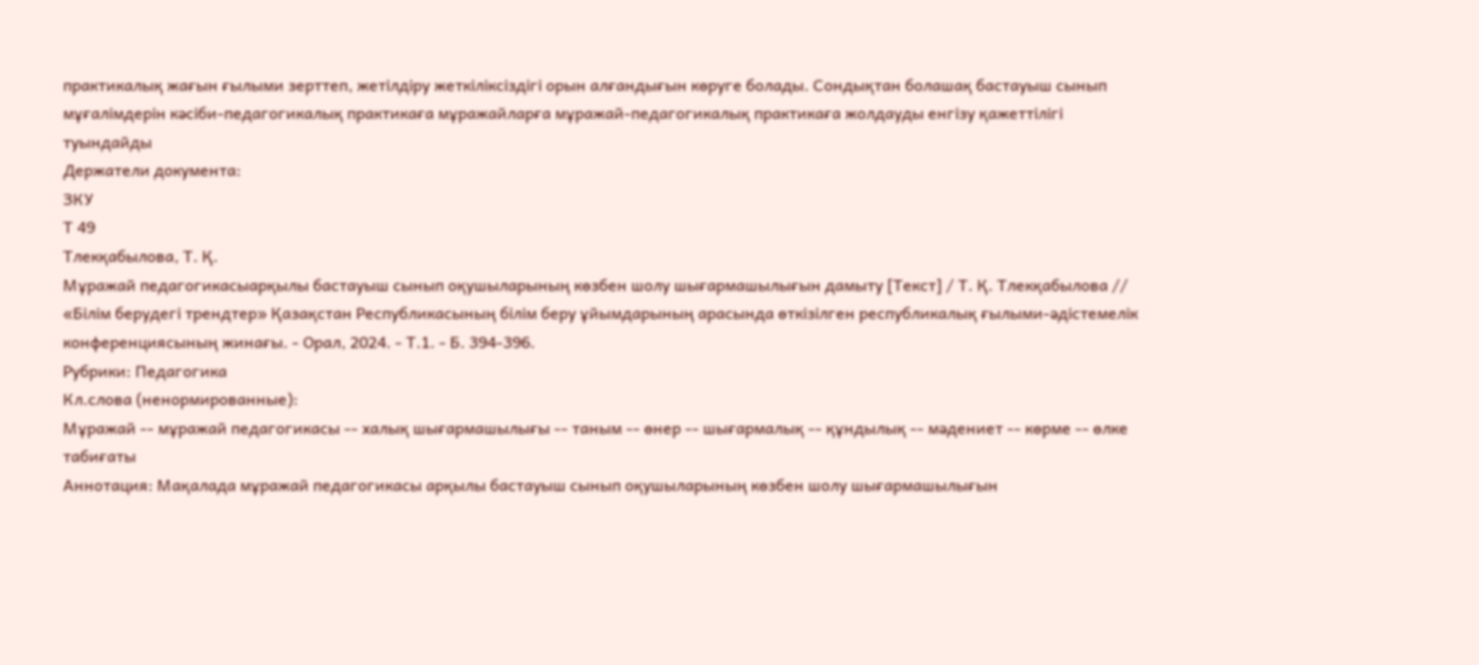практикалық жағын ғылыми зерттеп, жетілдіру жеткіліксіздігі орын алғандығын көруге болады. Сондықтан болашақ бастауыш сынып мұғалімдерін кәсіби-педагогикалық практикаға мұражайларға мұражай-педагогикалық практикаға жолдауды енгізу қажеттілігі туындайды
Держатели документа:
ЗКУ
Т 49
Тлекқабылова, Т. Қ.
Мұражай педагогикасыарқылы бастауыш сынып оқушыларының көзбен шолу шығармашылығын дамыту [Текст] / Т. Қ. Тлекқабылова // «Білім берудегі трендтер» Қазақстан Республикасының білім беру ұйымдарының арасында өткізілген республикалық ғылыми-әдістемелік конференциясының жинағы. - Орал, 2024. - Т.1. - Б. 394-396.
Рубрики: Педагогика
Кл.слова (ненормированные):
Мұражай -- мұражай педагогикасы -- халық шығармашылығы -- таным -- өнер -- шығармалық -- құндылық -- мәдениет -- көрме -- өлке табиғаты
Аннотация: Мақалада мұражай педагогикасы арқылы бастауыш сынып оқушыларының көзбен шолу шығармашылығын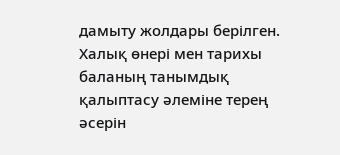дамыту жолдары берілген. Халық өнері мен тарихы баланың танымдық қалыптасу әлеміне терең әсерін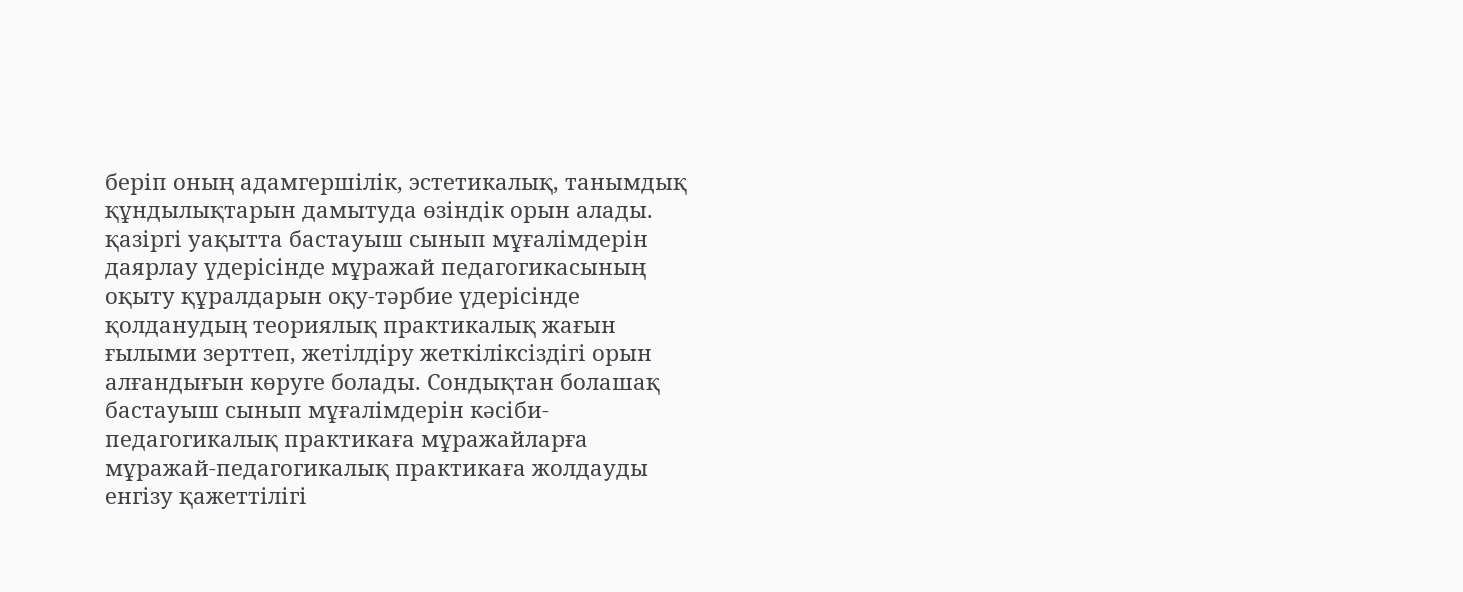беріп оның адамгершілік, эстетикалық, танымдық құндылықтарын дамытуда өзіндік орын алады. қазіргі уақытта бастауыш сынып мұғалімдерін даярлау үдерісінде мұражай педагогикасының оқыту құралдарын оқу-тәрбие үдерісінде қолданудың теориялық практикалық жағын ғылыми зерттеп, жетілдіру жеткіліксіздігі орын алғандығын көруге болады. Сондықтан болашақ бастауыш сынып мұғалімдерін кәсіби-педагогикалық практикаға мұражайларға мұражай-педагогикалық практикаға жолдауды енгізу қажеттілігі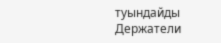туындайды
Держатели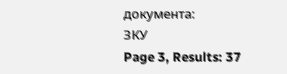документа:
ЗКУ
Page 3, Results: 37